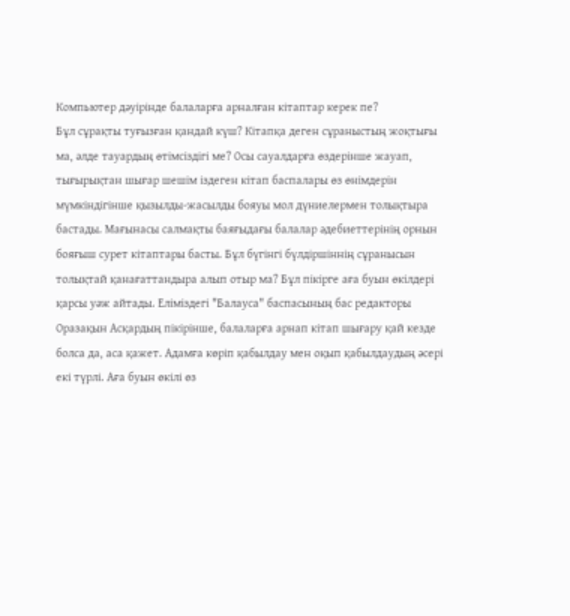Компьютер дәуірінде балаларға арналған кітаптар керек пе?
Бұл сұрақты туғызған қандай күш? Кітапқа деген сұраныстың жоқтығы ма, әлде тауардың өтімсіздігі ме? Осы сауалдарға өздерінше жауап, тығырықтан шығар шешім іздеген кітап баспалары өз өнімдерін мүмкіндігінше қызылды-жасылды бояуы мол дүниелермен толықтыра бастады. Мағынасы салмақты баяғыдағы балалар әдебиеттерінің орнын бояғыш сурет кітаптары басты. Бұл бүгінгі бүлдіршіннің сұранысын толықтай қанағаттандыра алып отыр ма? Бұл пікірге аға буын өкілдері қарсы уәж айтады. Еліміздегі "Балауса" баспасының бас редакторы Оразақын Асқардың пікірінше, балаларға арнап кітап шығару қай кезде болса да, аса қажет. Адамға көріп қабылдау мен оқып қабылдаудың әсері екі түрлі. Аға буын өкілі өз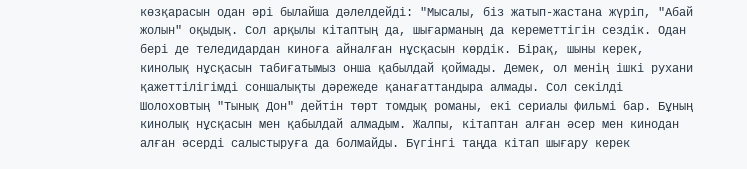көзқарасын одан әрі былайша дәлелдейді: "Мысалы, біз жатып-жастана жүріп, "Абай жолын" оқыдық. Сол арқылы кітаптың да, шығарманың да кереметтігін сездік. Одан бері де теледидардан киноға айналған нұсқасын көрдік. Бірақ, шыны керек, кинолық нұсқасын табиғатымыз онша қабылдай қоймады. Демек, ол менің ішкі рухани қажеттілігімді соншалықты дәрежеде қанағаттандыра алмады. Сол секілді Шолоховтың "Тынық Дон" дейтін төрт томдық романы, екі сериалы фильмі бар. Бұның кинолық нұсқасын мен қабылдай алмадым. Жалпы, кітаптан алған әсер мен кинодан алған әсерді салыстыруға да болмайды. Бүгінгі таңда кітап шығару керек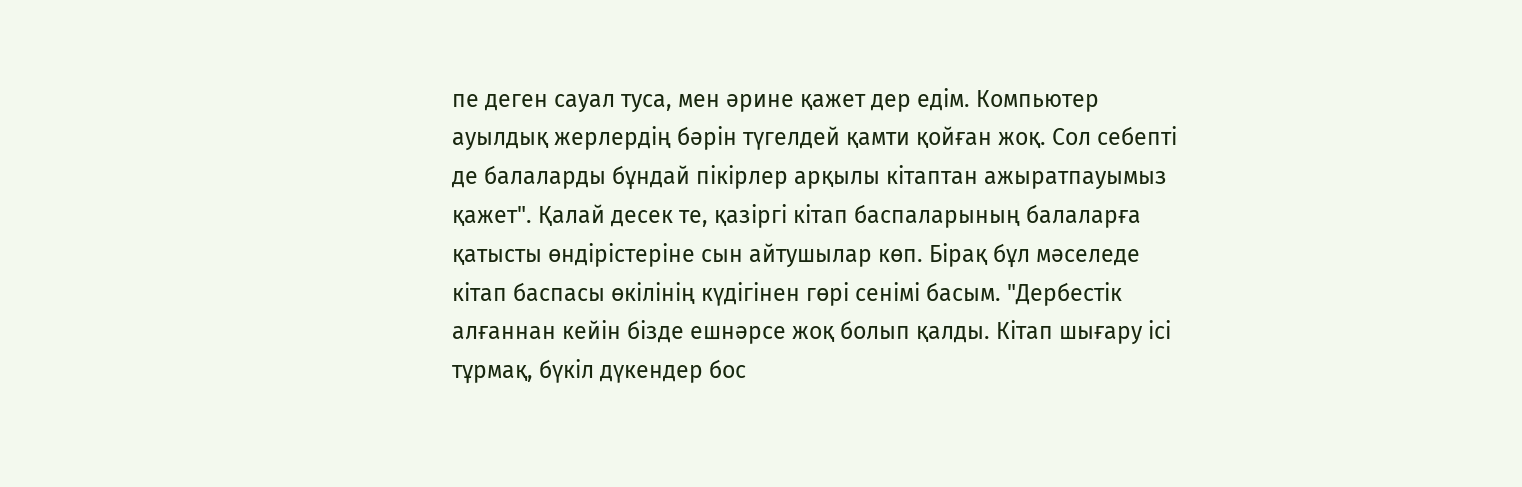пе деген сауал туса, мен әрине қажет дер едім. Компьютер ауылдық жерлердің бәрін түгелдей қамти қойған жоқ. Сол себепті де балаларды бұндай пікірлер арқылы кітаптан ажыратпауымыз қажет". Қалай десек те, қазіргі кітап баспаларының балаларға қатысты өндірістеріне сын айтушылар көп. Бірақ бұл мәселеде кітап баспасы өкілінің күдігінен гөрі сенімі басым. "Дербестік алғаннан кейін бізде ешнәрсе жоқ болып қалды. Кітап шығару ісі тұрмақ, бүкіл дүкендер бос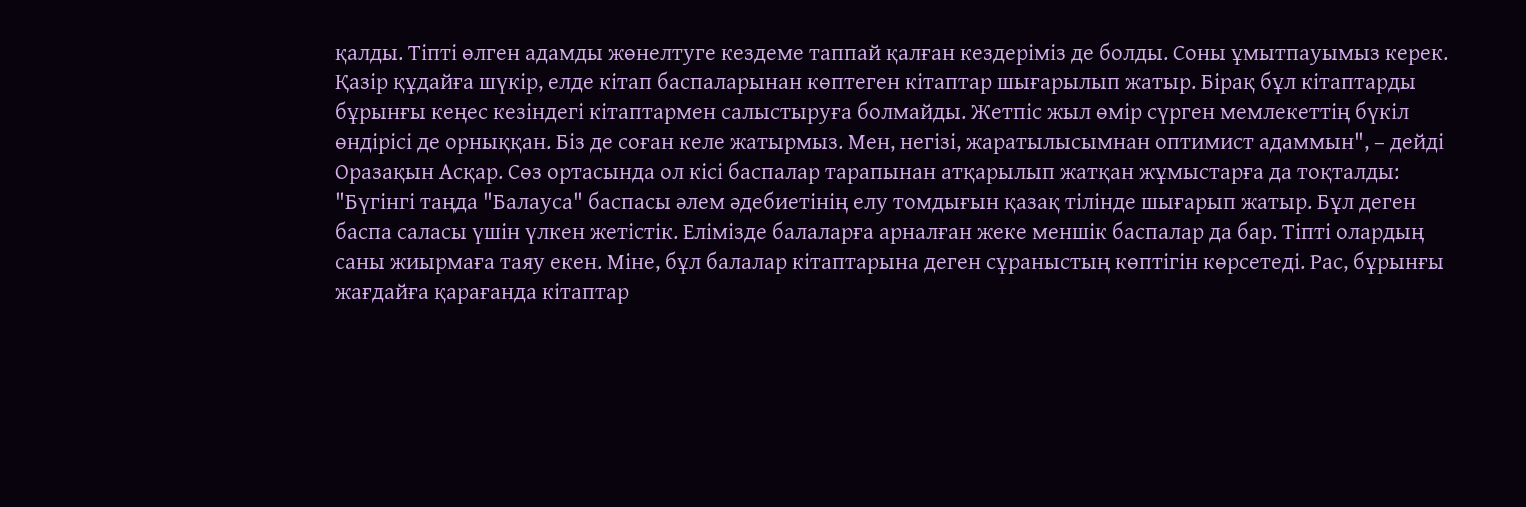қалды. Тіпті өлген адамды жөнелтуге кездеме таппай қалған кездеріміз де болды. Соны ұмытпауымыз керек. Қазір құдайға шүкір, елде кітап баспаларынан көптеген кітаптар шығарылып жатыр. Бірақ бұл кітаптарды бұрынғы кеңес кезіндегі кітаптармен салыстыруға болмайды. Жетпіс жыл өмір сүрген мемлекеттің бүкіл өндірісі де орныққан. Біз де соған келе жатырмыз. Мен, негізі, жаратылысымнан оптимист адаммын", – дейді Оразақын Асқар. Сөз ортасында ол кісі баспалар тарапынан атқарылып жатқан жұмыстарға да тоқталды: "Бүгінгі таңда "Балауса" баспасы әлем әдебиетінің елу томдығын қазақ тілінде шығарып жатыр. Бұл деген баспа саласы үшін үлкен жетістік. Елімізде балаларға арналған жеке меншік баспалар да бар. Тіпті олардың саны жиырмаға таяу екен. Міне, бұл балалар кітаптарына деген сұраныстың көптігін көрсетеді. Рас, бұрынғы жағдайға қарағанда кітаптар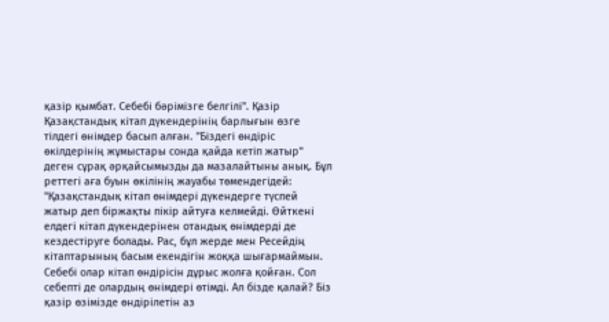қазір қымбат. Себебі бәрімізге белгілі". Қазір Қазақстандық кітап дүкендерінің барлығын өзге тілдегі өнімдер басып алған. "Біздегі өндіріс өкілдерінің жұмыстары сонда қайда кетіп жатыр" деген сұрақ әрқайсымызды да мазалайтыны анық. Бұл реттегі аға буын өкілінің жауабы төмендегідей: "Қазақстандық кітап өнімдері дүкендерге түспей жатыр деп біржақты пікір айтуға келмейді. Өйткені елдегі кітап дүкендерінен отандық өнімдерді де кездестіруге болады. Рас, бұл жерде мен Ресейдің кітаптарының басым екендігін жоққа шығармаймын. Себебі олар кітап өндірісін дұрыс жолға қойған. Сол себепті де олардың өнімдері өтімді. Ал бізде қалай? Біз қазір өзімізде өндірілетін аз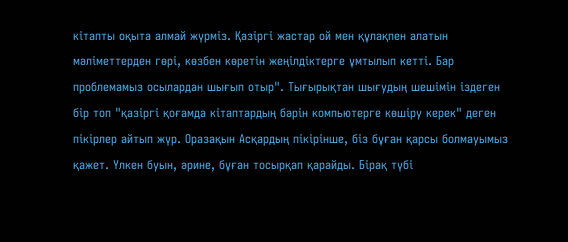кітапты оқыта алмай жүрміз. Қазіргі жастар ой мен құлақпен алатын мәліметтерден гөрі, көзбен көретін жеңілдіктерге ұмтылып кетті. Бар проблемамыз осылардан шығып отыр". Тығырықтан шығудың шешімін іздеген бір топ "қазіргі қоғамда кітаптардың бәрін компьютерге көшіру керек" деген пікірлер айтып жүр. Оразақын Асқардың пікірінше, біз бұған қарсы болмауымыз қажет. Үлкен буын, әрине, бұған тосырқап қарайды. Бірақ түбі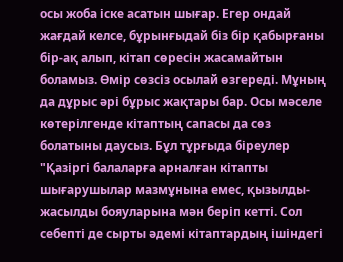осы жоба іске асатын шығар. Егер ондай жағдай келсе, бұрынғыдай біз бір қабырғаны бір-ақ алып, кітап сөресін жасамайтын боламыз. Өмір сөзсіз осылай өзгереді. Мұның да дұрыс әрі бұрыс жақтары бар. Осы мәселе көтерілгенде кітаптың сапасы да сөз болатыны даусыз. Бұл тұрғыда біреулер "Қазіргі балаларға арналған кітапты шығарушылар мазмұнына емес, қызылды-жасылды бояуларына мән беріп кетті. Сол себепті де сырты әдемі кітаптардың ішіндегі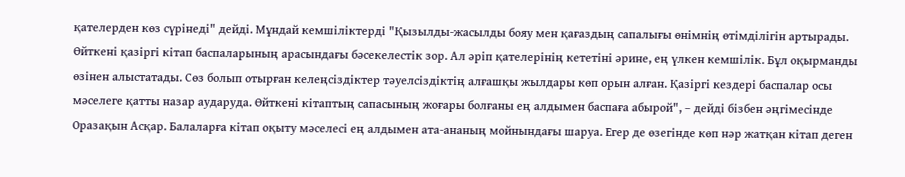қателерден көз сүрінеді" дейді. Мұндай кемшіліктерді "Қызылды-жасылды бояу мен қағаздың сапалығы өнімнің өтімділігін артырады. Өйткені қазіргі кітап баспаларының арасындағы бәсекелестік зор. Ал әріп қателерінің кететіні әрине, ең үлкен кемшілік. Бұл оқырманды өзінен алыстатады. Сөз болып отырған келеңсіздіктер тәуелсіздіктің алғашқы жылдары көп орын алған. Қазіргі кездері баспалар осы мәселеге қатты назар аударуда. Өйткені кітаптың сапасының жоғары болғаны ең алдымен баспаға абырой", – дейді бізбен әңгімесінде Оразақын Асқар. Балаларға кітап оқыту мәселесі ең алдымен ата-ананың мойнындағы шаруа. Егер де өзегінде көп нәр жатқан кітап деген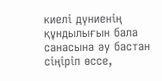киелі дүниенің құндылығын бала санасына әу бастан сіңіріп өссе,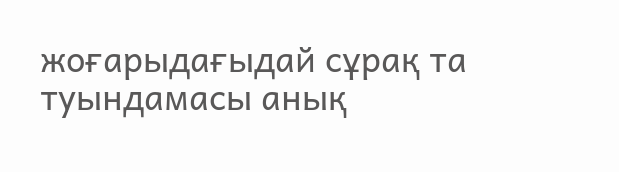жоғарыдағыдай сұрақ та туындамасы анық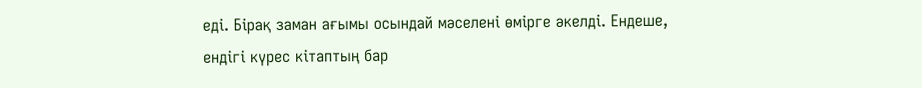еді. Бірақ заман ағымы осындай мәселені өмірге әкелді. Ендеше, ендігі күрес кітаптың бар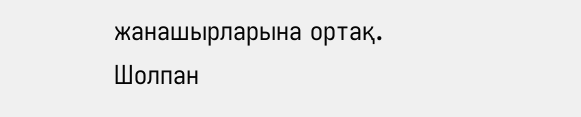жанашырларына ортақ.
Шолпан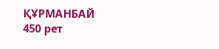ҚҰРМАНБАЙ
450 рет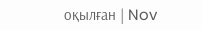оқылған | Nov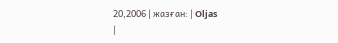20,2006 | жазған: | Oljas
|